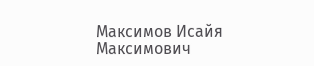Максимов Исайя Максимович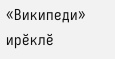«Википеди» ирĕклĕ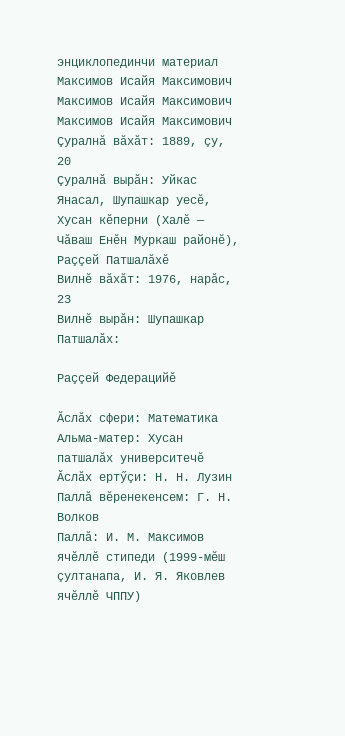энциклопединчи материал
Максимов Исайя Максимович
Максимов Исайя Максимович
Максимов Исайя Максимович
Çуралнă вăхăт: 1889, çу, 20
Çуралнă вырăн: Уйкас Янасал, Шупашкар уесĕ, Хусан кĕперни (Халĕ — Чăваш Енĕн Муркаш районĕ), Раççей Патшалăхĕ
Вилнĕ вăхăт: 1976, нарăс, 23
Вилнĕ вырăн: Шупашкар
Патшалăх:

Раççей Федерацийĕ

Ăслăх сфери: Математика
Альма-матер: Хусан патшалăх университечĕ
Ăслăх ертӳçи: Н. Н. Лузин
Паллă вĕренекенсем: Г. Н. Волков
Паллă: И. М. Максимов ячĕллĕ стипеди (1999-мĕш çултанапа, И. Я. Яковлев ячĕллĕ ЧППУ)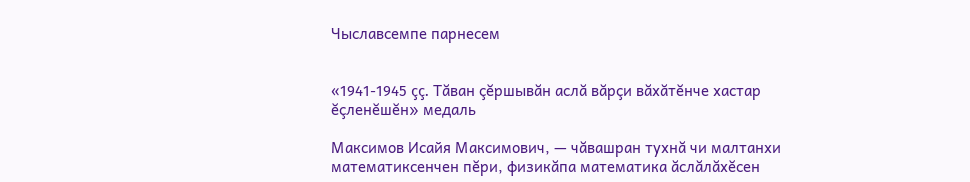Чыславсемпе парнесем


«1941-1945 çç. Тăван çĕршывăн аслă вăрçи вăхăтĕнче хастар ĕçленĕшĕн» медаль

Максимов Исайя Максимович, — чăвашран тухнă чи малтанхи математиксенчен пĕри, физикăпа математика ăслăлăхĕсен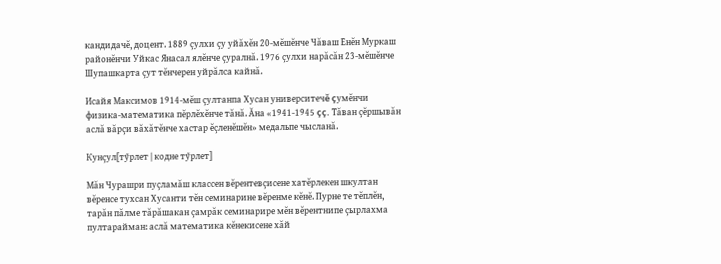кандидачĕ, доцент. 1889 çулхи çу уйăхĕн 20-мĕшĕнче Чăваш Енĕн Муркаш районĕнчи Уйкас Янасал ялĕнче çуралнă. 1976 çулхи нарăсăн 23-мĕшĕнче Шупашкарта çут тĕнчерен уйрăлса кайнă.

Исайя Максимов 1914-мĕш çултанпа Хусан университечĕ çумĕнчи физика-математика пĕрлĕхĕнче тăнă. Ăна «1941-1945 çç. Тăван çĕршывăн аслă вăрçи вăхăтĕнче хастар ĕçленĕшĕн» медальпе чысланă.

Кунçул[тӳрлет | кодне тӳрлет]

Мăн Чурашри пуçламăш классен вĕрентевçисене хатĕрлекен шкултан вĕренсе тухсан Хусанти тĕн семинарине вĕренме кĕнĕ. Пурне те тĕплĕн, тарăн пăлме тăрăшакан çамрăк семинарире мĕн вĕрентнипе çырлахма пултарайман: аслă математика кĕнекисене хăй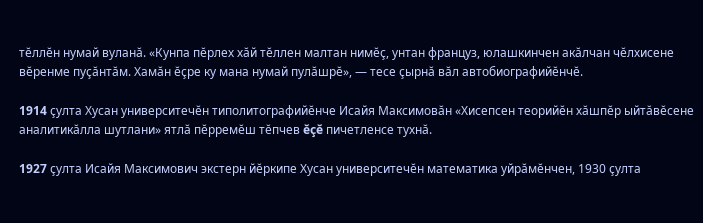тĕллĕн нумай вуланă. «Кунпа пĕрлех хăй тĕллен малтан нимĕç, унтан француз, юлашкинчен акăлчан чĕлхисене вĕренме пуçăнтăм. Хамăн ĕçре ку мана нумай пулăшрĕ», — тесе çырнă вăл автобиографийĕнчĕ.

1914 çулта Хусан университечĕн типолитографийĕнче Исайя Максимовăн «Хисепсен теорийĕн хăшпĕр ыйтăвĕсене аналитикăлла шутлани» ятлă пĕрремĕш тĕпчев ĕçĕ пичетленсе тухнă.

1927 çулта Исайя Максимович экстерн йĕркипе Хусан университечĕн математика уйрăмĕнчен, 1930 çулта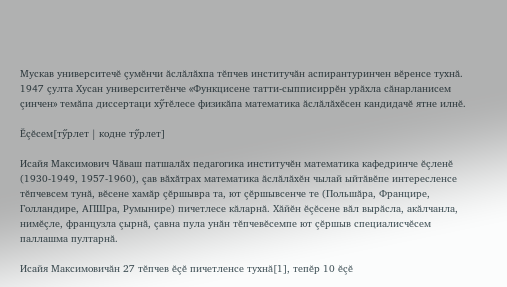Мускав университечĕ çумĕнчи ăслăлăхпа тĕпчев институчăн аспирантуринчен вĕренсе тухнă. 1947 çулта Хусан университетĕнче «Функцисене татти-сыпписиррĕн урăхла сăнарланисем çинчен» темăпа диссертаци хӳтĕлесе физикăпа математика ăслăлăхĕсен кандидачĕ ятне илнĕ.

Ӗçĕсем[тӳрлет | кодне тӳрлет]

Исайя Максимович Чăваш патшалăх педагогика институчĕн математика кафедринче ĕçленĕ (1930-1949, 1957-1960), çав вăхăтрах математика ăслăлăхĕн чылай ыйтăвĕпе интересленсе тĕпчевсем тунă, вĕсене хамăр çĕршывра та, ют çĕршывсенче те (Польшăра, Францире, Голландире, АПШра, Румынире) пичетлесе кăларнă. Хăйĕн ĕçĕсене вăл вырăсла, акăлчанла, нимĕçле, французла çырнă, çавна пула унăн тĕпчевĕсемпе ют çĕршыв специалисчĕсем паллашма пултарнă.

Исайя Максимовичăн 27 тĕпчев ĕçĕ пичетленсе тухнă[1], тепĕр 10 ĕçĕ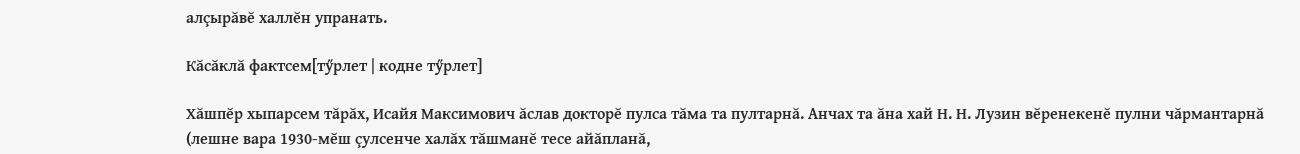алçырăвĕ халлĕн упранать.

Кăсăклă фактсем[тӳрлет | кодне тӳрлет]

Хăшпĕр хыпарсем тăрăх, Исайя Максимович ăслав докторĕ пулса тăма та пултарнă. Анчах та ăна хай Н. Н. Лузин вĕренекенĕ пулни чăрмантарнă (лешне вара 1930-мĕш çулсенче халăх тăшманĕ тесе айăпланă,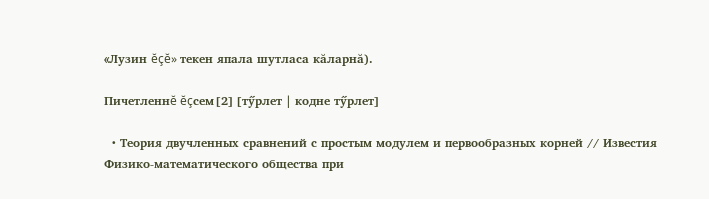«Лузин ĕçĕ» текен япала шутласа кăларнă).

Пичетленнĕ ĕçсем[2][тӳрлет | кодне тӳрлет]

  • Теория двучленных сравнений с простым модулем и первообразных корней // Известия Физико-математического общества при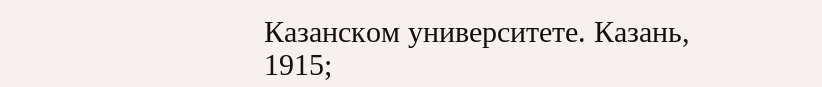Казанском университете. Казань, 1915;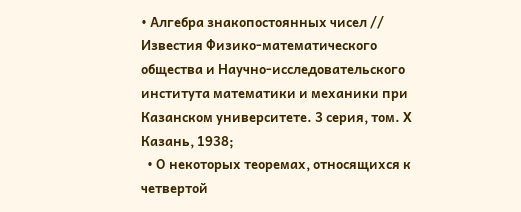• Алгебра знакопостоянных чисел // Известия Физико-математического общества и Научно-исследовательского института математики и механики при Казанском университете. 3 серия, том. X Казань, 1938;
  • О некоторых теоремах, относящихся к четвертой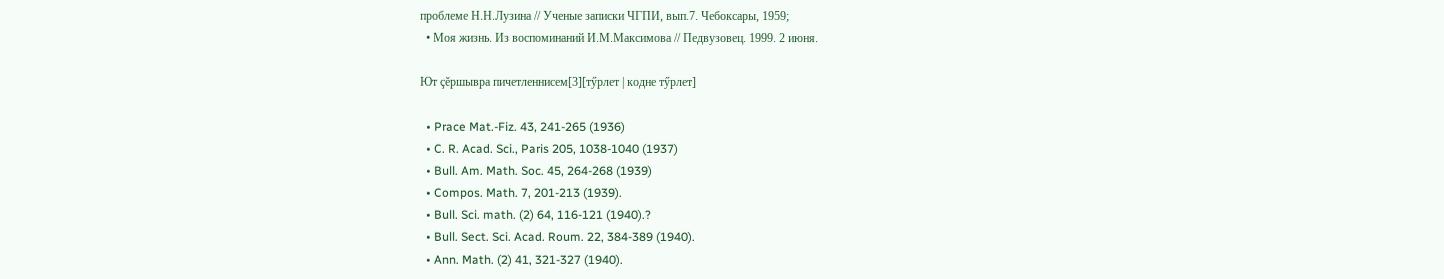проблеме Н.Н.Лузина // Ученые записки ЧГПИ, вып.7. Чебоксары, 1959;
  • Моя жизнь. Из воспоминаний И.М.Максимова // Педвузовец. 1999. 2 июня.

Ют çĕршывра пичетленнисем[3][тӳрлет | кодне тӳрлет]

  • Prace Mat.-Fiz. 43, 241-265 (1936)
  • C. R. Acad. Sci., Paris 205, 1038-1040 (1937)
  • Bull. Am. Math. Soc. 45, 264-268 (1939)
  • Compos. Math. 7, 201-213 (1939).
  • Bull. Sci. math. (2) 64, 116-121 (1940).?
  • Bull. Sect. Sci. Acad. Roum. 22, 384-389 (1940).
  • Ann. Math. (2) 41, 321-327 (1940).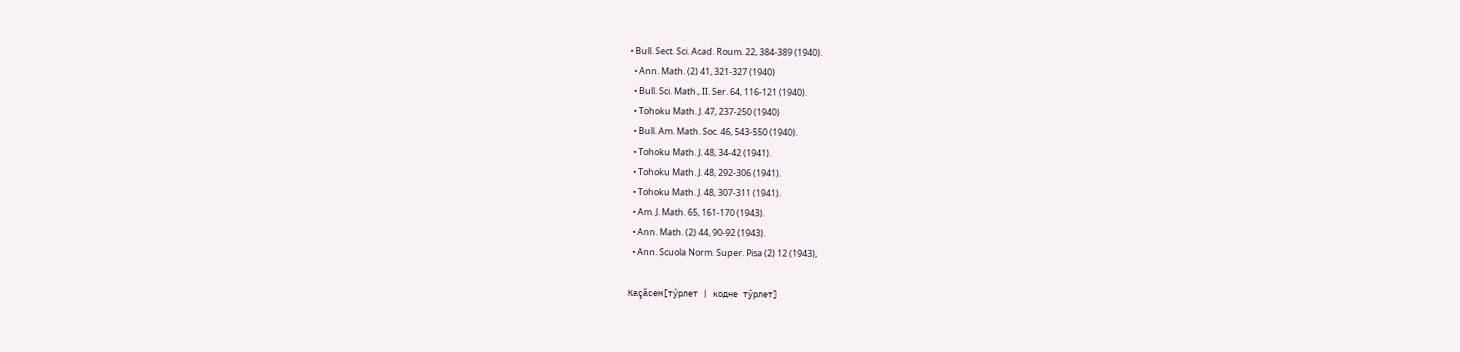• Bull. Sect. Sci. Acad. Roum. 22, 384-389 (1940).
  • Ann. Math. (2) 41, 321-327 (1940)
  • Bull. Sci. Math., II. Ser. 64, 116-121 (1940).
  • Tohoku Math. J. 47, 237-250 (1940)
  • Bull. Am. Math. Soc. 46, 543-550 (1940).
  • Tohoku Math. J. 48, 34-42 (1941).
  • Tohoku Math. J. 48, 292-306 (1941).
  • Tohoku Math. J. 48, 307-311 (1941).
  • Am. J. Math. 65, 161-170 (1943).
  • Ann. Math. (2) 44, 90-92 (1943).
  • Ann. Scuola Norm. Super. Pisa (2) 12 (1943),

Каçăсем[тӳрлет | кодне тӳрлет]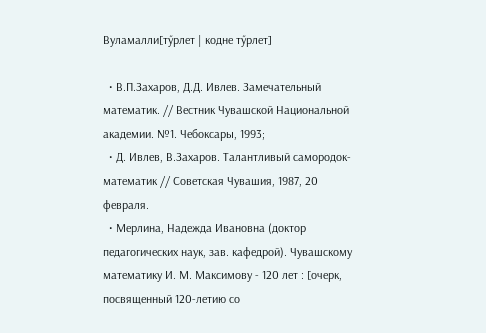Вуламалли[тӳрлет | кодне тӳрлет]

  • В.П.Захаров, Д.Д. Ивлев. Замечательный математик. // Вестник Чувашской Национальной академии. №1. Чебоксары, 1993;
  • Д. Ивлев, В.Захаров. Талантливый самородок-математик // Советская Чувашия, 1987, 20 февраля.
  • Мерлина, Надежда Ивановна (доктор педагогических наук, зав. кафедрой). Чувашскому математику И. М. Максимову - 120 лет : [очерк, посвященный 120-летию со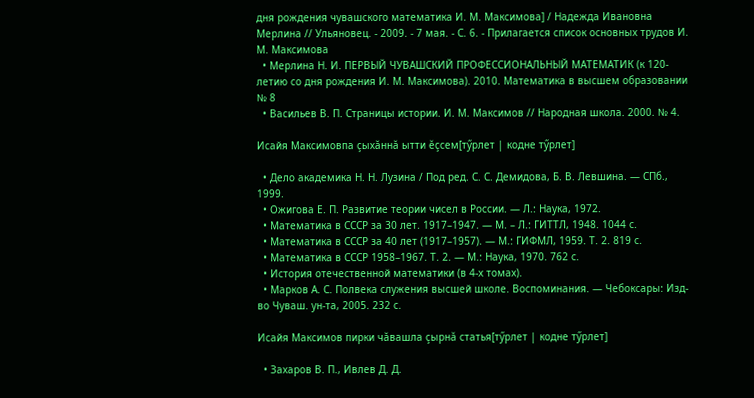дня рождения чувашского математика И. М. Максимова] / Надежда Ивановна Мерлина // Ульяновец. - 2009. - 7 мая. - С. 6. - Прилагается список основных трудов И. М. Максимова
  • Мерлина Н. И. ПЕРВЫЙ ЧУВАШСКИЙ ПРОФЕССИОНАЛЬНЫЙ МАТЕМАТИК (к 120-летию со дня рождения И. М. Максимова). 2010. Математика в высшем образовании № 8
  • Васильев В. П. Страницы истории. И. М. Максимов // Народная школа. 2000. № 4.

Исайя Максимовпа çыхăннă ытти ĕçсем[тӳрлет | кодне тӳрлет]

  • Дело академика Н. Н. Лузина / Под ред. С. С. Демидова, Б. В. Левшина. — СПб., 1999.
  • Ожигова Е. П. Развитие теории чисел в России. — Л.: Наука, 1972.
  • Математика в СССР за 30 лет. 1917–1947. — М. – Л.: ГИТТЛ, 1948. 1044 с.
  • Математика в СССР за 40 лет (1917–1957). — М.: ГИФМЛ, 1959. Т. 2. 819 с.
  • Математика в СССР 1958–1967. Т. 2. — М.: Наука, 1970. 762 с.
  • История отечественной математики (в 4-х томах).
  • Марков А. С. Полвека служения высшей школе. Воспоминания. — Чебоксары: Изд-во Чуваш. ун-та, 2005. 232 с.

Исайя Максимов пирки чăвашла çырнă статья[тӳрлет | кодне тӳрлет]

  • Захаров В. П., Ивлев Д. Д.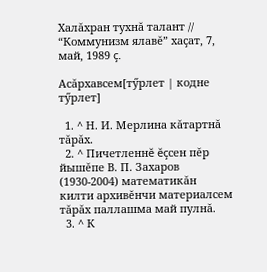Халăхран тухнă талант // “Коммунизм ялавĕ” хаçат, 7, май, 1989 ç.

Асăрхавсем[тӳрлет | кодне тӳрлет]

  1. ^ Н. И. Мерлина кăтартнă тăрăх.
  2. ^ Пичетленнĕ ĕçсен пĕр йышĕпе В. П. Захаров (1930-2004) математикăн килти архивĕнчи материалсем тăрăх паллашма май пулнă.
  3. ^ К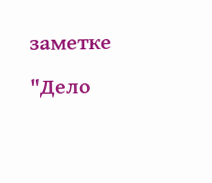заметке "Дело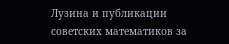Лузина и публикации советских математиков за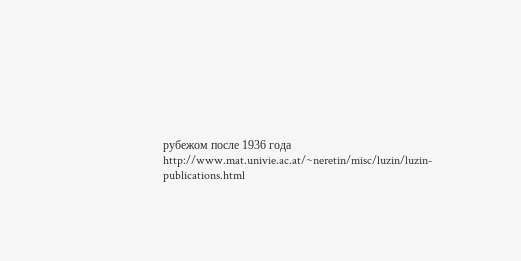рубежом после 1936 года http://www.mat.univie.ac.at/~neretin/misc/luzin/luzin-publications.html